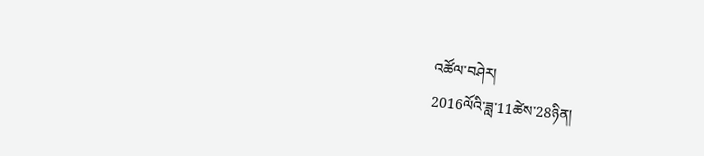འཚོལ་བཤེར།
2016ལོའི་ཟླ་11ཚེས་28ཉིན།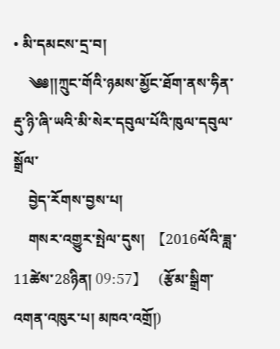• མི་དམངས་དྲ་བ།
    ༄༅།།ཀྲུང་གོའི་ཉམས་མྱོང་ཐོག་ནས་ཧིན་རྡུ་ཉི་ཞི་ཡའི་མི་སེར་དབུལ་པོའི་ཁུལ་དབུལ་སྒྲོལ་
    བྱེད་རོགས་བྱས་པ།
    གསར་འགྱུར་སྤེལ་དུས།  【2016ལོའི་ཟླ་ 11ཚེས་28ཉིན། 09:57】   (རྩོམ་སྒྲིག་འགན་འཁུར་པ། མཁའ་འགྲོ།)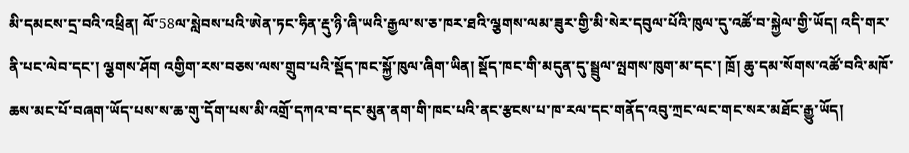མི་དམངས་དྲ་བའི་འཕྲིན། ལོ་58ལ་སླེབས་པའི་ཨེན་ཏང་ཧིན་རྡུ་ཉི་ཞི་ཡའི་རྒྱལ་ས་ཅ་ཁར་ཐའི་ལྕགས་ལམ་ཟུར་གྱི་མི་སེར་དབུལ་པོའི་ཁུལ་དུ་འཚོ་བ་སྐྱེལ་གྱི་ཡོད། འདི་གར་ནི་པང་ལེབ་དང་། ལྕགས་ཤོག འགྱིག་རས་བཅས་ལས་གྲུབ་པའི་སྡོད་ཁང་སྐྱོ་ཁུལ་ཞིག་ཡིན། སྡོད་ཁང་གི་མདུན་དུ་སྦྲུལ་ལྤགས་ཁུག་མ་དང་། ཁྲོ། ཆུ་དམ་སོགས་འཚོ་བའི་མཁོ་ཆས་མང་པོ་བཞག་ཡོད་པས་ས་ཆ་གུ་དོག་པས་མི་འགྲོ་དཀའ་བ་དང་མུན་ནག་གི་ཁང་པའི་ནང་རྩངས་པ་ཁ་རལ་དང་གནོད་འབུ་ཀྲང་ལང་གང་སར་མཐོང་རྒྱུ་ཡོད།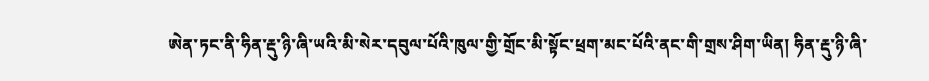ཨེན་ཏང་ནི་ཧིན་རྡུ་ཉི་ཞི་ཡའི་མི་སེར་དབུལ་པོའི་ཁུལ་གྱི་གྲོང་མི་སྟོང་ཕྲག་མང་པོའི་ནང་གི་གྲས་ཤིག་ཡིན། ཧིན་རྡུ་ཉི་ཞི་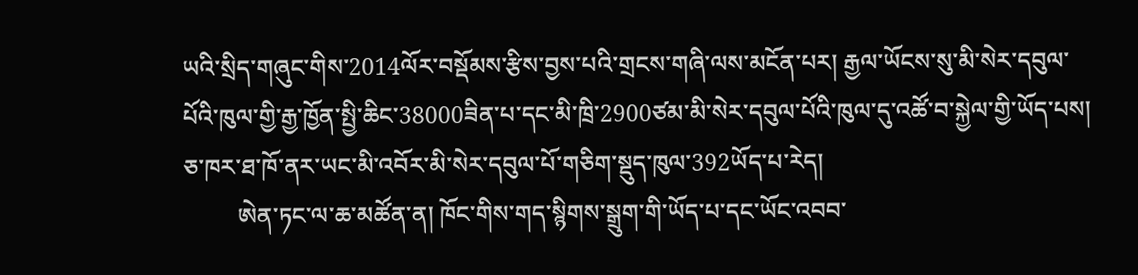ཡའི་སྲིད་གཞུང་གིས་2014ལོར་བསྡོམས་རྩིས་བྱས་པའི་གྲངས་གཞི་ལས་མངོན་པར། རྒྱལ་ཡོངས་སུ་མི་སེར་དབུལ་པོའི་ཁུལ་གྱི་རྒྱ་ཁྱོན་སྤྱི་ཆིང་38000ཟིན་པ་དང་མི་ཁྲི་2900ཙམ་མི་སེར་དབུལ་པོའི་ཁུལ་དུ་འཚོ་བ་སྐྱེལ་གྱི་ཡོད་པས། ཅ་ཁར་ཐ་ཁོ་ནར་ཡང་མི་འབོར་མི་སེར་དབུལ་པོ་གཅིག་སྡུད་ཁུལ་392ཡོད་པ་རེད།
         ཨེན་ཏང་ལ་ཆ་མཚོན་ན། ཁོང་གིས་གད་སྙིགས་སྒྲུག་གི་ཡོད་པ་དང་ཡོང་འབབ་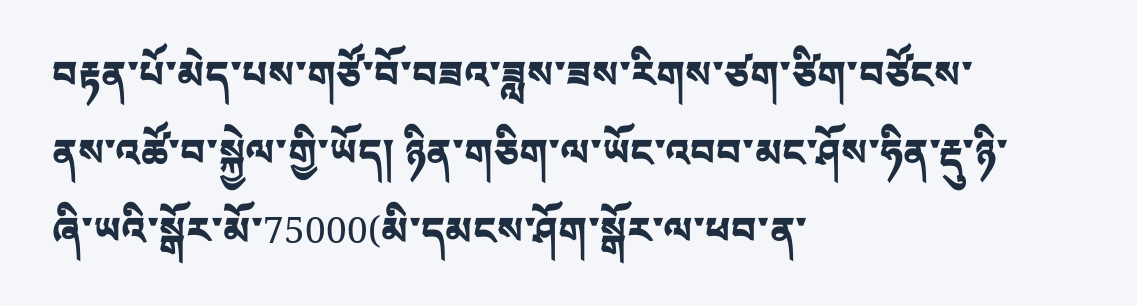བརྟན་པོ་མེད་པས་གཙོ་བོ་བཟའ་ཟླས་ཟས་རིགས་ཙག་ཙིག་བཙོངས་ནས་འཚོ་བ་སྐྱེལ་གྱི་ཡོད། ཉིན་གཅིག་ལ་ཡོང་འབབ་མང་ཤོས་ཧིན་རྡུ་ཉི་ཞི་ཡའི་སྒོར་མོ་75000(མི་དམངས་ཤོག་སྒོར་ལ་ཕབ་ན་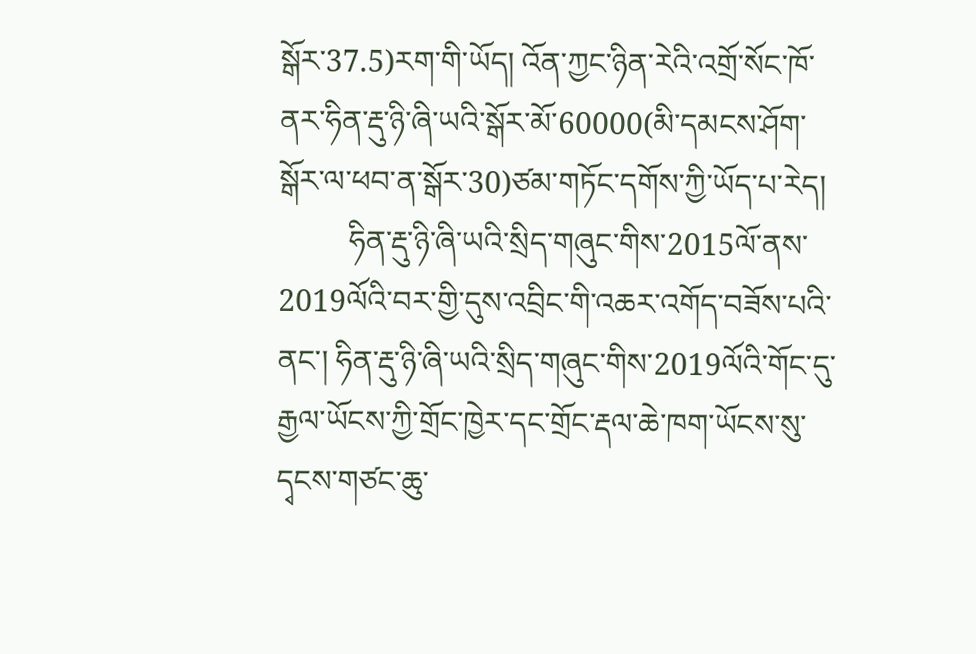སྒོར་37.5)རག་གི་ཡོད། འོན་ཀྱང་ཉིན་རེའི་འགྲོ་སོང་ཁོ་ནར་ཧིན་རྡུ་ཉི་ཞི་ཡའི་སྒོར་མོ་60000(མི་དམངས་ཤོག་སྒོར་ལ་ཕབ་ན་སྒོར་30)ཙམ་གཏོང་དགོས་ཀྱི་ཡོད་པ་རེད།
         ཧིན་རྡུ་ཉི་ཞི་ཡའི་སྲིད་གཞུང་གིས་2015ལོ་ནས་2019ལོའི་བར་གྱི་དུས་འབྲིང་གི་འཆར་འགོད་བཟོས་པའི་ནང་། ཧིན་རྡུ་ཉི་ཞི་ཡའི་སྲིད་གཞུང་གིས་2019ལོའི་གོང་དུ་རྒྱལ་ཡོངས་ཀྱི་གྲོང་ཁྱེར་དང་གྲོང་རྡལ་ཆེ་ཁག་ཡོངས་སུ་དྭངས་གཙང་ཆུ་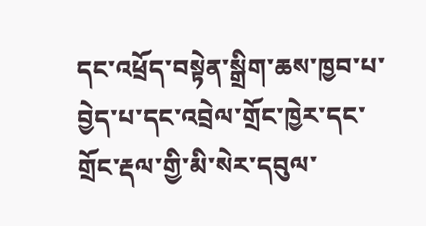དང་འཕྲོད་བསྟེན་སྒྲིག་ཆས་ཁྱབ་པ་བྱེད་པ་དང་འབྲེལ་གྲོང་ཁྱེར་དང་གྲོང་རྡལ་གྱི་མི་སེར་དབུལ་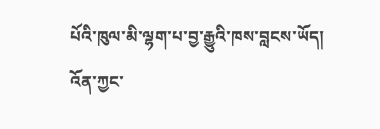པོའི་ཁུལ་མི་ལྷག་པ་བྱ་རྒྱུའི་ཁས་བླངས་ཡོད། འོན་ཀྱང་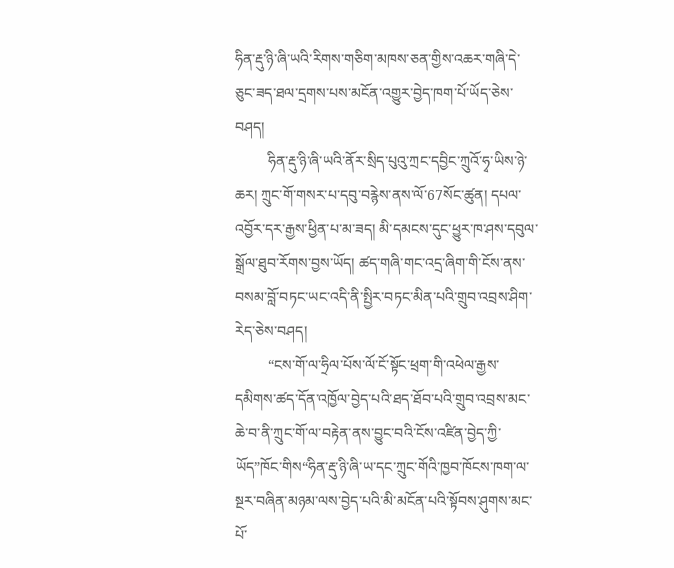ཧིན་རྡུ་ཉི་ཞི་ཡའི་རིགས་གཅིག་མཁས་ཅན་གྱིས་འཆར་གཞི་དེ་ཅུང་ཟད་ཐལ་དྲགས་པས་མངོན་འགྱུར་བྱེད་ཁག་པོ་ཡོད་ཅེས་བཤད།
         ཧིན་རྡུ་ཉི་ཞི་ཡའི་ནོར་སྲིད་པུའུ་ཀྲང་དབྱིང་ཀྲུའོ་ཧྭ་ཡིས་ཉེ་ཆར། ཀྲུང་གོ་གསར་པ་དབུ་བརྙེས་ནས་ལོ་67སོང་ཚུན། དཔལ་འབྱོར་དར་རྒྱས་ཕྱིན་པ་མ་ཟད། མི་དམངས་དུང་ཕྱུར་ཁ་ཤས་དབུལ་སྒྲོལ་ཐུབ་རོགས་བྱས་ཡོད། ཚད་གཞི་གང་འདྲ་ཞིག་གི་ངོས་ནས་བསམ་བློ་བཏང་ཡང་འདི་ནི་སྤྱིར་བཏང་མིན་པའི་གྲུབ་འབྲས་ཤིག་རེད་ཅེས་བཤད།
         “ངས་གོ་ལ་ཧྲིལ་པོས་ལོ་ངོ་སྟོང་ཕྲག་གི་འཕེལ་རྒྱས་དམིགས་ཚད་དོན་འཁྱོལ་བྱེད་པའི་ཐད་ཐོབ་པའི་གྲུབ་འབྲས་མང་ཆེ་བ་ནི་ཀྲུང་གོ་ལ་བརྟེན་ནས་བྱུང་བའི་ངོས་འཛིན་བྱེད་ཀྱི་ཡོད”ཁོང་གིས“ཧིན་རྡུ་ཉི་ཞི་ཡ་དང་ཀྲུང་གོའི་ཁྱབ་ཁོངས་ཁག་ལ་སྔར་བཞིན་མཉམ་ལས་བྱེད་པའི་མི་མངོན་པའི་སྟོབས་ཤུགས་མང་པོ་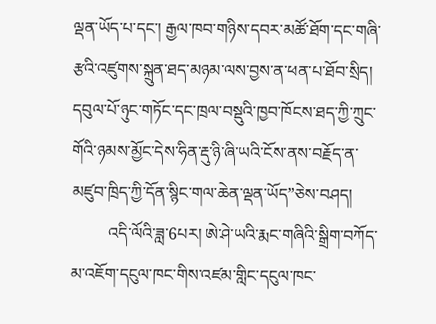ལྡན་ཡོད་པ་དང་། རྒྱལ་ཁབ་གཉིས་དབར་མཚོ་ཐོག་དང་གཞི་རྩའི་འཛུགས་སྐྲུན་ཐད་མཉམ་ལས་བྱས་ན་ཕན་པ་ཐོབ་སྲིད། དབུལ་པོ་ཉུང་གཏོང་དང་ཁྲལ་བསྡུའི་ཁྱབ་ཁོངས་ཐད་ཀྱི་ཀྲུང་གོའི་ཉམས་མྱོང་དེས་ཧིན་རྡུ་ཉི་ཞི་ཡའི་ངོས་ནས་བརྗོད་ན་མཛུབ་ཁྲིད་ཀྱི་དོན་སྙིང་གལ་ཆེན་ལྡན་ཡོད”ཅེས་བཤད།
         འདི་ལོའི་ཟླ་6པར། ཨེ་ཤེ་ཡའི་རྨང་གཞིའི་སྒྲིག་བཀོད་མ་འཇོག་དངུལ་ཁང་གིས་འཛམ་གླིང་དངུལ་ཁང་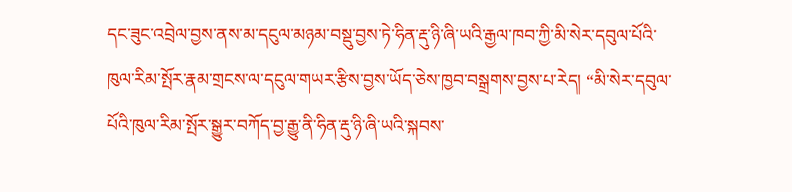དང་ཟུང་འབྲེལ་བྱས་ནས་མ་དངུལ་མཉམ་བསྡུ་བྱས་ཏེ་ཧིན་རྡུ་ཉི་ཞི་ཡའི་རྒྱལ་ཁབ་ཀྱི་མི་སེར་དབུལ་པོའི་ཁུལ་རིམ་སྤོར་རྣམ་གྲངས་ལ་དངུལ་གཡར་རྩིས་བྱས་ཡོད་ཅེས་ཁྱབ་བསྒྲགས་བྱས་པ་རེད། “མི་སེར་དབུལ་པོའི་ཁུལ་རིམ་སྤོར་སྒྱུར་བཀོད་བྱ་རྒྱུ་ནི་ཧིན་རྡུ་ཉི་ཞི་ཡའི་སྐབས་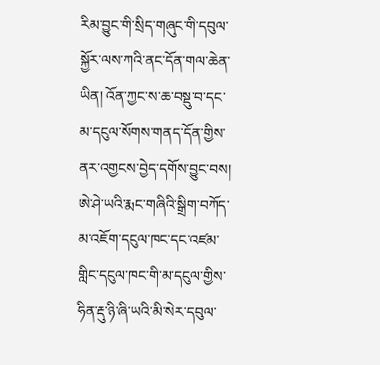རིམ་བྱུང་གི་སྲིད་གཞུང་གི་དབུལ་སྐྱོར་ལས་ཀའི་ནང་དོན་གལ་ཆེན་ཡིན། འོན་ཀྱང་ས་ཆ་བསྡུ་བ་དང་མ་དངུལ་སོགས་གནད་དོན་གྱིས་ནར་འགྱངས་བྱེད་དགོས་བྱུང་བས། ཨེ་ཤེ་ཡའི་རྨང་གཞིའི་སྒྲིག་བཀོད་མ་འཇོག་དངུལ་ཁང་དང་འཛམ་གླིང་དངུལ་ཁང་གི་མ་དངུལ་གྱིས་ཧིན་རྡུ་ཉི་ཞི་ཡའི་མི་སེར་དབུལ་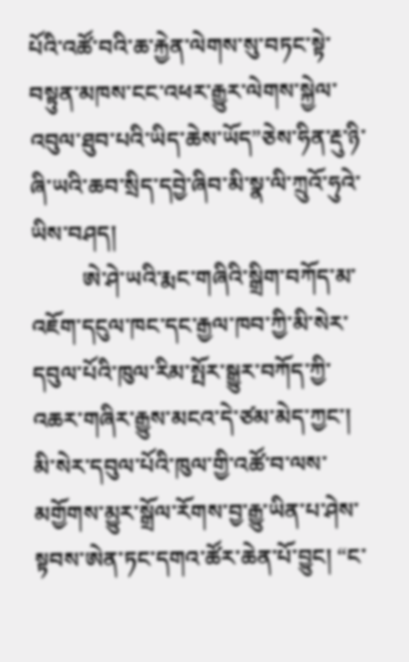པོའི་འཚོ་བའི་ཆ་རྐྱེན་ལེགས་སུ་བཏང་སྟེ་བསྟུན་མཁས་ངང་འཕར་རྒྱུར་ལེགས་སྐྱེལ་འབུལ་ཐུབ་པའི་ཡིད་ཆེས་ཡོད”ཅེས་ཧིན་རྡུ་ཉི་ཞི་ཡའི་ཆབ་སྲིད་དབྱེ་ཞིབ་མི་སྣ་ལི་ཀྲུའོ་ཧུའེ་ཡིས་བཤད།
         ཨེ་ཤེ་ཡའི་རྨང་གཞིའི་སྒྲིག་བཀོད་མ་འཇོག་དངུལ་ཁང་དང་རྒྱལ་ཁབ་ཀྱི་མི་སེར་དབུལ་པོའི་ཁུལ་རིམ་སྤོར་སྒྱུར་བཀོད་ཀྱི་འཆར་གཞིར་རྒྱུས་མངའ་དེ་ཙམ་མེད་ཀྱང་། མི་སེར་དབུལ་པོའི་ཁུལ་གྱི་འཚོ་བ་ལས་མགྱོགས་མྱུར་སྒྲོལ་རོགས་བྱ་རྒྱུ་ཡིན་པ་ཤེས་སྟབས་ཨེན་ཏང་དགའ་ཚོར་ཆེན་པོ་བྱུང། “ང་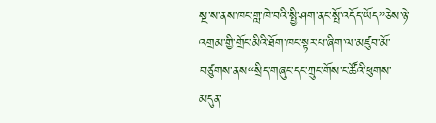སྔ་ས་ནས་ཁང་གླ་ཁེ་བའི་སྤྱི་ཤག་ནང་སྤོ་འདོད་ཡོད”ཅེས་ཉེ་འགྲམ་གྱི་གྲོང་མིའི་ཐོག་ཁང་སྟར་པ་ཞིག་ལ་མཛུབ་མོ་བཙུགས་ནས“སྲིད་གཞུང་དང་ཀྲུང་གོས་ང་ཚོའི་ཕུགས་མདུན་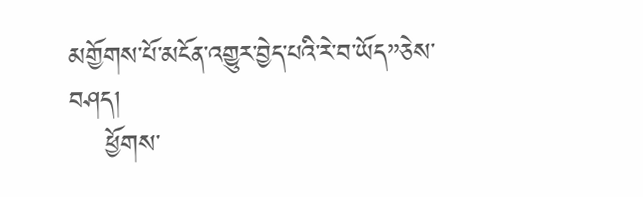མགྱོགས་པོ་མངོན་འགྱུར་བྱེད་པའི་རེ་བ་ཡོད”ཅེས་བཤད།
    ཕྱོགས་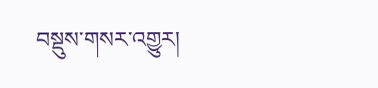བསྡུས་གསར་འགྱུར།